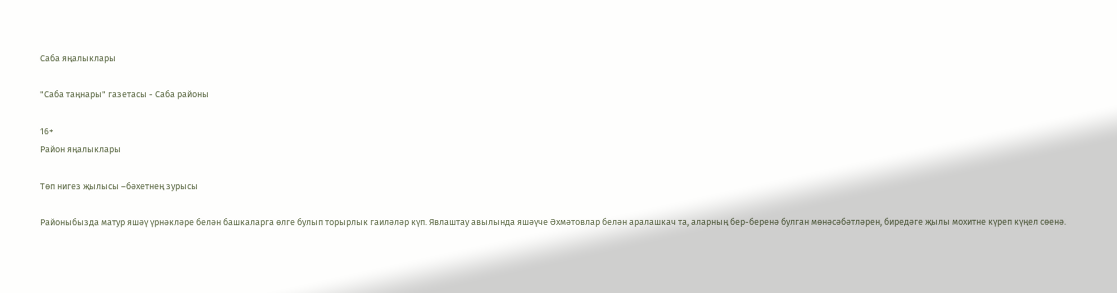Саба яңалыклары

"Саба таңнары" газетасы - Саба районы

16+
Район яңалыклары

Төп нигез җылысы –бәхетнең зурысы

Районыбызда матур яшәү үрнәкләре белән башкаларга өлге булып торырлык гаиләләр күп. Явлаштау авылында яшәүче Әхмәтовлар белән аралашкач та, аларның бер-беренә булган мөнәсәбәтләрен, биредәге җылы мохитне күреп күңел сөенә.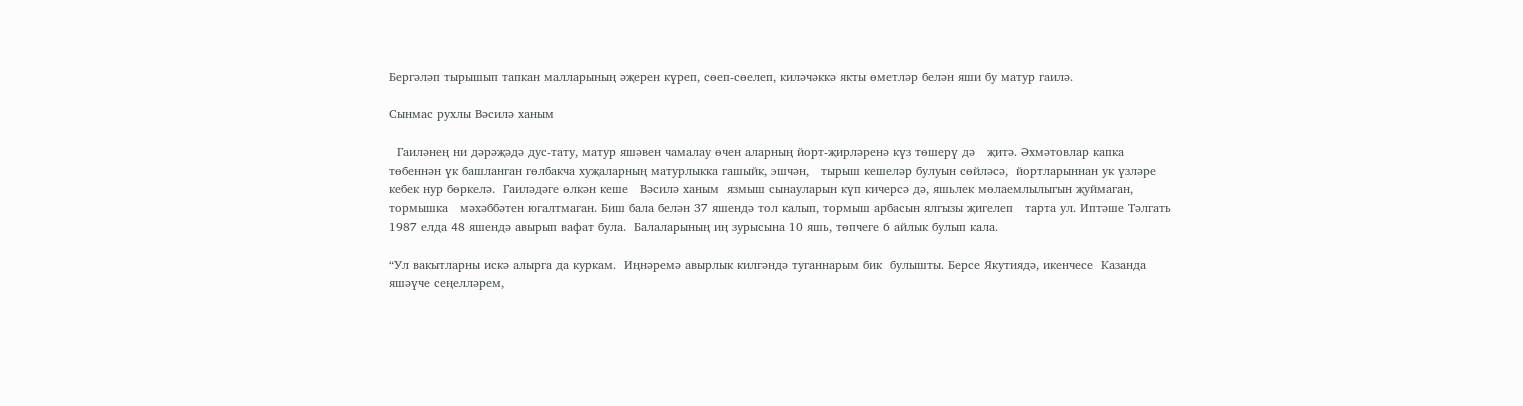Бергәләп тырышып тапкан малларының әҗерен күреп, сөеп-сөелеп, киләчәккә якты өметләр белән яши бу матур гаилә.

Сынмас рухлы Вәсилә ханым

  Гаиләнең ни дәрәҗәдә дус-тату, матур яшәвен чамалау өчен аларның йорт-җирләренә күз төшерү дә   җитә. Әхмәтовлар капка төбеннән үк башланган гөлбакча хуҗаларның матурлыкка гашыйк, эшчән,   тырыш кешеләр булуын сөйләсә,  йортларыннан ук үзләре кебек нур бөркелә.  Гаиләдәге өлкән кеше   Вәсилә ханым  язмыш сынауларын күп кичерсә дә, яшьлек мөлаемлылыгын җуймаган, тормышка   мәхәббәтен югалтмаган. Биш бала белән 37 яшендә тол калып, тормыш арбасын ялгызы җигелеп   тарта ул. Иптәше Тәлгать 1987 елда 48 яшендә авырып вафат була.  Балаларының иң зурысына 10 яшь, төпчеге 6 айлык булып кала.

“Ул вакытларны искә алырга да куркам.  Иңнәремә авырлык килгәндә туганнарым бик  булышты. Берсе Якутиядә, икенчесе  Казанда  яшәүче сеңелләрем,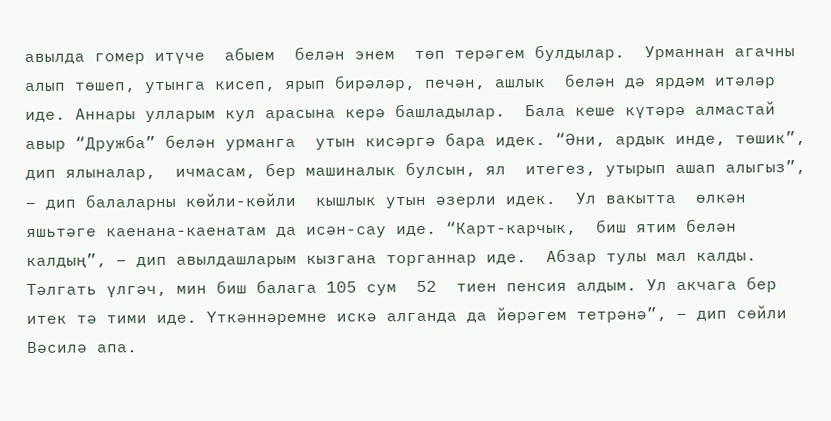авылда гомер итүче  абыем  белән энем  төп терәгем булдылар.  Урманнан агачны  алып төшеп, утынга кисеп, ярып бирәләр, печән, ашлык  белән дә ярдәм итәләр  иде. Аннары улларым кул арасына керә башладылар.  Бала кеше күтәрә алмастай авыр “Дружба” белән урманга  утын кисәргә бара идек. “Әни, ардык инде, төшик”, дип ялыналар,  ичмасам, бер машиналык булсын, ял  итегез, утырып ашап алыгыз”, – дип балаларны көйли-көйли  кышлык утын әзерли идек.  Ул вакытта  өлкән яшьтәге каенана-каенатам да исән-сау иде. “Карт-карчык,  биш ятим белән калдың”, – дип авылдашларым кызгана торганнар иде.  Абзар тулы мал калды. Тәлгать үлгәч, мин биш балага 105 сум  52  тиен пенсия алдым. Ул акчага бер итек тә тими иде. Үткәннәремне искә алганда да йөрәгем тетрәнә”, – дип сөйли Вәсилә апа.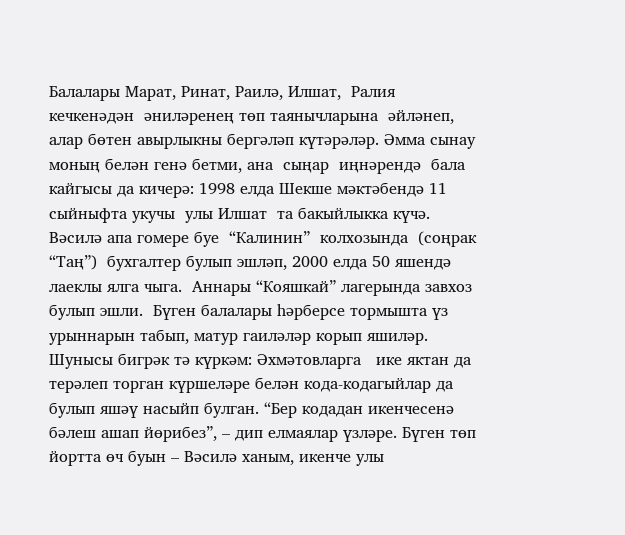Балалары Марат, Ринат, Раилә, Илшат,  Ралия кечкенәдән  әниләренең төп таянычларына  әйләнеп, алар бөтен авырлыкны бергәләп күтәрәләр. Әмма сынау моның белән генә бетми, ана  сыңар  иңнәрендә  бала кайгысы да кичерә: 1998 елда Шекше мәктәбендә 11 сыйныфта укучы  улы Илшат  та бакыйлыкка күчә.  Вәсилә апа гомере буе  “Калинин”  колхозында  (соңрак “Таң”)  бухгалтер булып эшләп, 2000 елда 50 яшендә лаеклы ялга чыга.  Аннары “Кояшкай” лагерында завхоз булып эшли.  Бүген балалары һәрберсе тормышта үз урыннарын табып, матур гаиләләр корып яшиләр.  Шунысы бигрәк тә күркәм: Әхмәтовларга   ике яктан да терәлеп торган күршеләре белән кода-кодагыйлар да булып яшәү насыйп булган. “Бер кодадан икенчесенә бәлеш ашап йөрибез”, – дип елмаялар үзләре. Бүген төп йортта өч буын – Вәсилә ханым, икенче улы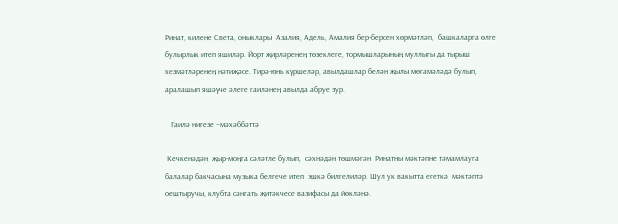Ринат, килене Света, оныклары  Азалия, Адель, Амалия бер-берсен хөрмәтләп,  башкаларга өлге булырлык итеп яшиләр. Йорт җирләренең төзеклеге, тормышларының муллыгы да тырыш хезмәтләренең нәтиҗәсе. Тирә-юнь күршеләр, авылдашлар белән җылы мөгамәләдә булып, аралашып яшәүче әлеге гаиләнең авылда абруе зур.

   Гаилә нигезе –мәхәббәттә

 Кечкенәдән  җыр-моңга сәләтле булып,  сәхнәдән төшмәгән  Ринатны мәктәпне тәмамлауга балалар бакчасына музыка белгече итеп  эшкә билгелиләр. Шул ук вакытта егеткә  мәктәптә  оештыручы, клубта сәнгать җитәкчесе вазифасы да йөкләнә.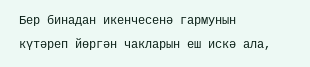Бер бинадан икенчесенә гармунын  күтәреп йөргән чакларын еш искә ала,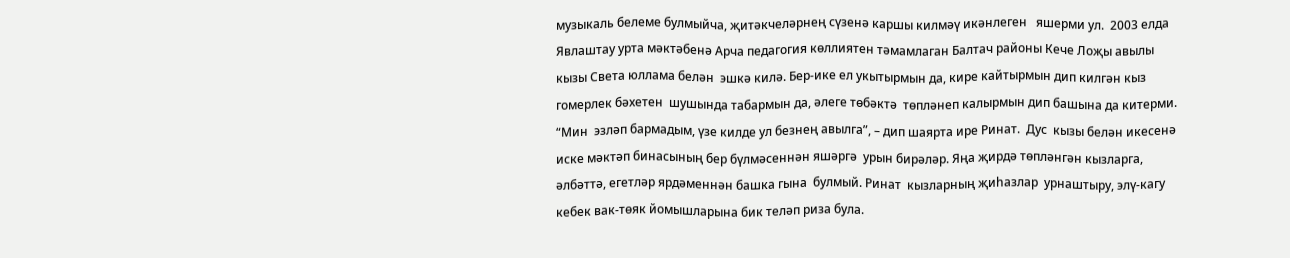музыкаль белеме булмыйча, җитәкчеләрнең сүзенә каршы килмәү икәнлеген   яшерми ул.  2003 елда  Явлаштау урта мәктәбенә Арча педагогия көллиятен тәмамлаган Балтач районы Кече Лоҗы авылы кызы Света юллама белән  эшкә килә. Бер-ике ел укытырмын да, кире кайтырмын дип килгән кыз гомерлек бәхетен  шушында табармын да, әлеге төбәктә  төпләнеп калырмын дип башына да китерми.  “Мин  эзләп бармадым, үзе килде ул безнең авылга”, – дип шаярта ире Ринат.  Дус  кызы белән икесенә  иске мәктәп бинасының бер бүлмәсеннән яшәргә  урын бирәләр. Яңа җирдә төпләнгән кызларга, әлбәттә, егетләр ярдәменнән башка гына  булмый. Ринат  кызларның җиһазлар  урнаштыру, элү-кагу кебек вак-төяк йомышларына бик теләп риза була.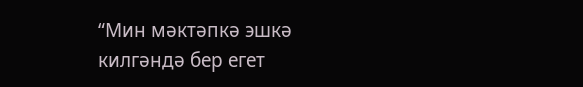“Мин мәктәпкә эшкә килгәндә бер егет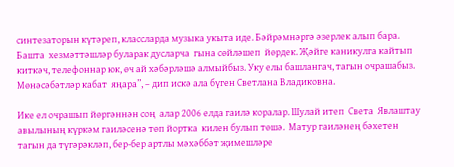синтезаторын күтәреп, классларда музыка укыта иде. Бәйрәмнәргә әзерлек алып бара. Башта  хезмәттәшләр буларак дусларча  гына сөйләшеп  йөрдек. Җәйге каникулга кайтып киткәч, телефоннар юк, өч ай хәбәрләшә алмыйбыз. Уку елы башлангач, тагын очрашабыз. Мөнәсәбәтләр кабат  яңара”, – дип искә ала бүген Светлана Владиковна.

Ике ел очрашып йөргәннән соң  алар 2006 елда гаилә коралар. Шулай итеп  Света  Явлаштау авылының күркәм гаиләсенә төп йортка  килен булып төшә.  Матур гаиләнең бәхетен тагын да түгәрәкләп, бер-бер артлы мәхәббәт җимешләре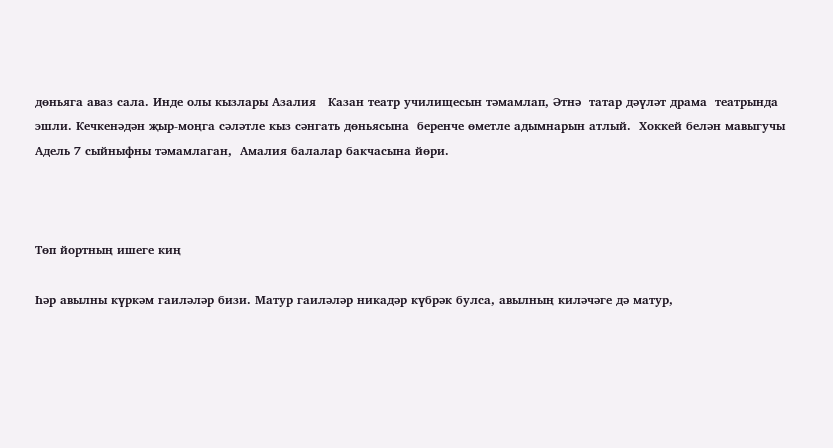дөньяга аваз сала. Инде олы кызлары Азалия   Казан театр училищесын тәмамлап, Әтнә  татар дәүләт драма  театрында эшли. Кечкенәдән җыр-моңга сәләтле кыз сәнгать дөньясына  беренче өметле адымнарын атлый.  Хоккей белән мавыгучы Адель 7 сыйныфны тәмамлаган,  Амалия балалар бакчасына йөри.



Төп йортның ишеге киң

Һәр авылны күркәм гаиләләр бизи. Матур гаиләләр никадәр күбрәк булса, авылның киләчәге дә матур,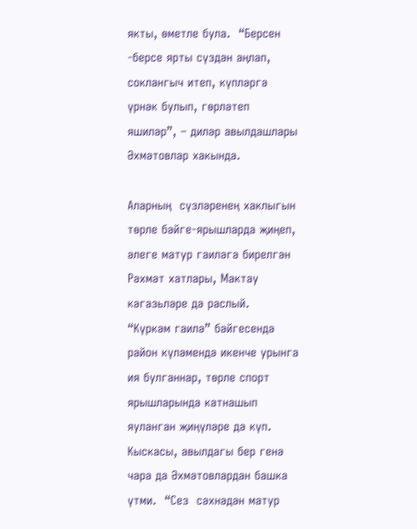якты, өметле була.  “Берсен -берсе ярты сүздән аңлап,  соклангыч итеп, күпләргә үрнәк булып, гөрләтеп яшиләр”, – диләр авылдашлары Әхмәтовлар хакында.

Аларның  сүзләренең хаклыгын   төрле бәйге-ярышларда җиңеп, әлеге матур гаиләгә бирелгән Рәхмәт хатлары, Мактау кәгазьләре дә раслый.  “Күркәм гаилә” бәйгесендә  район күләмендә икенче урынга ия булганнар, төрле спорт ярышларында катнашып  яуланган җиңүләре дә күп.  Кыскасы, авылдагы бер генә чара да Әхмәтовлардан башка  үтми.  “Сез  сәхнәдән матур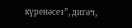күренәсез”, дигәч,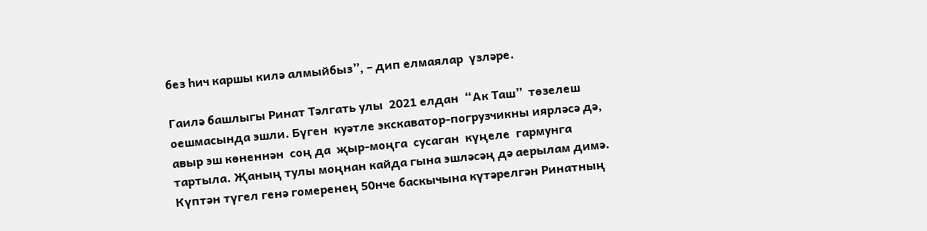без һич каршы килә алмыйбыз”, – дип елмаялар  үзләре.

Гаилә башлыгы Ринат Тәлгать улы  2021 елдан  “Ак Таш”  төзелеш оешмасында эшли. Бүген  куәтле экскаватор-погрузчикны иярләсә дә, авыр эш көненнән  соң да  җыр-моңга  сусаган  күңеле  гармунга тартыла. Җаның тулы моңнан кайда гына эшләсәң дә аерылам димә.  Күптән түгел генә гомеренең 50нче баскычына күтәрелгән Ринатның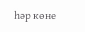һәр көне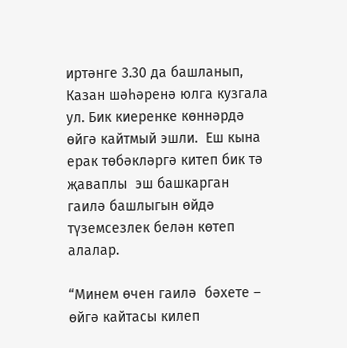иртәнге 3.30 да башланып, Казан шәһәренә юлга кузгала ул. Бик киеренке көннәрдә  өйгә кайтмый эшли.  Еш кына  ерак төбәкләргә китеп бик тә  җаваплы  эш башкарган  гаилә башлыгын өйдә түземсезлек белән көтеп алалар.

“Минем өчен гаилә  бәхете – өйгә кайтасы килеп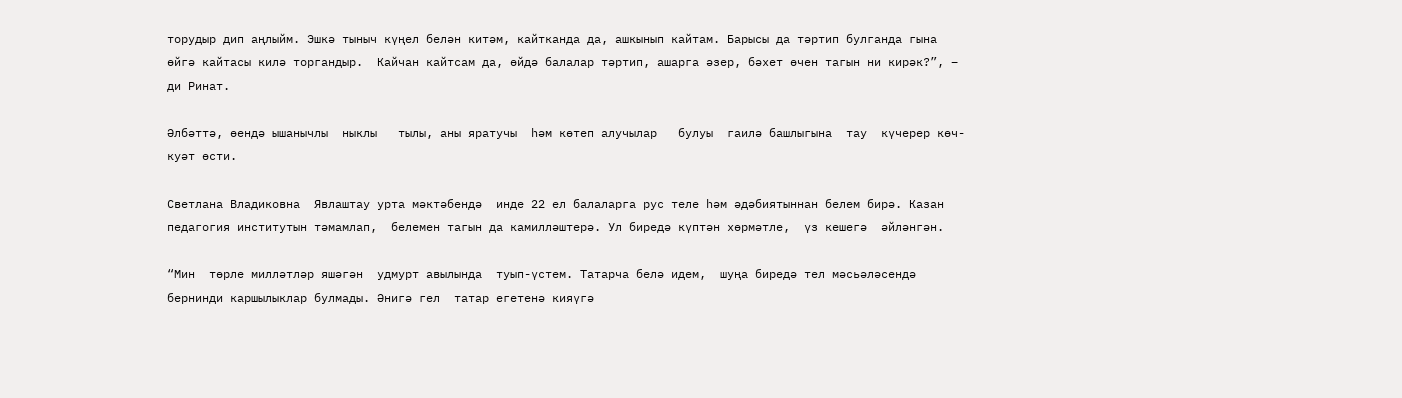торудыр дип аңлыйм. Эшкә тыныч күңел белән китәм, кайтканда да, ашкынып кайтам. Барысы да тәртип булганда гына өйгә кайтасы килә торгандыр.  Кайчан кайтсам да, өйдә балалар тәртип, ашарга әзер, бәхет өчен тагын ни кирәк?”, – ди Ринат.

Әлбәттә, өендә ышанычлы  ныклы   тылы, аны яратучы  һәм көтеп алучылар   булуы  гаилә башлыгына  тау  күчерер көч-куәт өсти.

Светлана Владиковна  Явлаштау урта мәктәбендә  инде 22 ел балаларга рус теле һәм әдәбиятыннан белем бирә. Казан педагогия институтын тәмамлап,  белемен тагын да камилләштерә. Ул биредә күптән хөрмәтле,  үз кешегә  әйләнгән.

“Мин  төрле милләтләр яшәгән  удмурт авылында  туып-үстем. Татарча белә идем,  шуңа биредә тел мәсьәләсендә бернинди каршылыклар булмады. Әнигә гел  татар егетенә кияүгә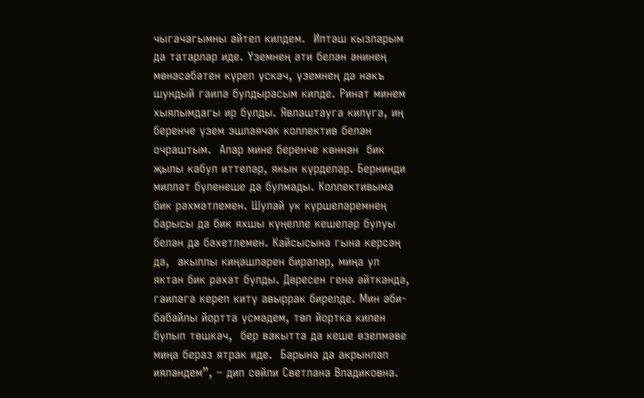чыгачагымны әйтеп килдем.  Иптәш кызларым да татарлар иде. Үземнең әти белән әнинең мөнәсәбәтен күреп үскәч, үземнең дә нәкъ шундый гаилә булдырасым килде. Ринат минем хыялымдагы ир булды. Явлаштауга килүгә, иң беренче үзем эшләячәк коллектив белән очраштым.  Алар мине беренче көннән  бик җылы кабул иттеләр, якын күрделәр. Бернинди милләт бүленеше дә булмады. Коллективыма бик рәхмәтлемен. Шулай ук күршеләремнең  барысы да бик яхшы күңелле кешеләр булуы белән дә бәхетлемен. Кайсысына гына керсәң дә,  акыллы киңәшләрен бирәләр, миңа ул яктан бик рәхәт булды. Дөресен генә әйткәндә, гаиләгә кереп китү авыррак бирелде. Мин әби-бабайлы йортта үсмәдем, төп йортка килен булып төшкәч,  бер вакытта да кеше өзелмәве миңа бераз ятрак иде.  Барына да акрынлап ияләндем”, – дип сөйли Светлана Владиковна.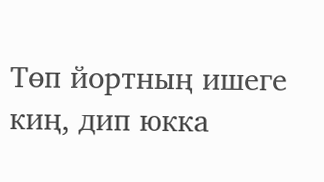Төп йортның ишеге киң, дип юкка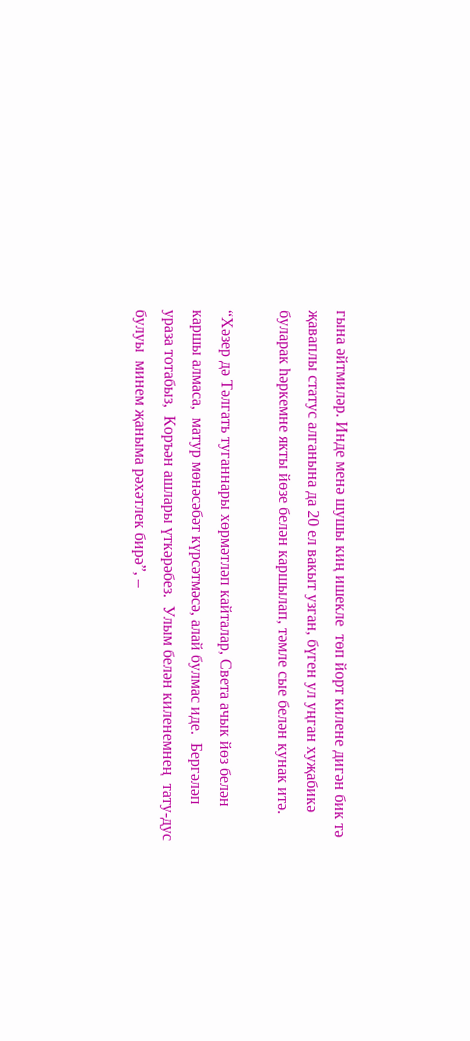гына әйтмиләр. Инде менә шушы киң ишекле  төп йорт килене дигән бик тә җаваплы статус алганына да 20 ел вакыт узган, бүген ул уңган хуҗабикә буларак һәркемне якты йөзе белән каршылап, тәмле сые белән кунак итә.

“Хәзер дә Тәлгать туганнары хөрмәтләп кайталар, Света ачык йөз белән каршы алмаса,  матур мөнәсәбәт күрсәтмәсә, алай булмас иде.  Бергәләп  ураза тотабыз,  Коръән ашлары үткәрәбез.  Улым белән киленемнең  тату-дус булуы  минем җаныма рәхәтлек бирә”, –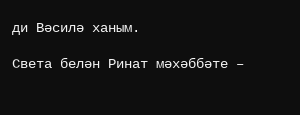ди Вәсилә ханым.

Света белән Ринат мәхәббәте –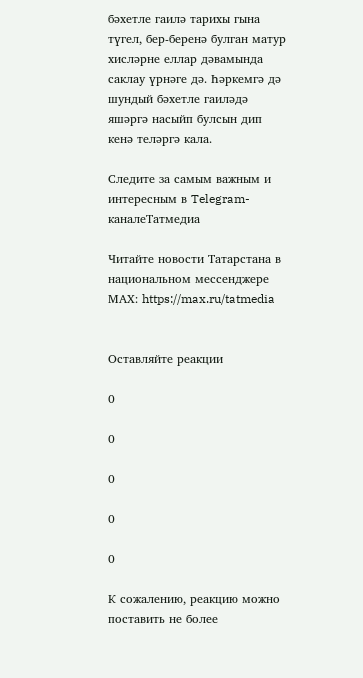бәхетле гаилә тарихы гына түгел, бер-беренә булган матур хисләрне еллар дәвамында саклау үрнәге дә. Һәркемгә дә шундый бәхетле гаиләдә яшәргә насыйп булсын дип кенә теләргә кала.

Следите за самым важным и интересным в Telegram-каналеТатмедиа

Читайте новости Татарстана в национальном мессенджере MАХ: https://max.ru/tatmedia


Оставляйте реакции

0

0

0

0

0

К сожалению, реакцию можно поставить не более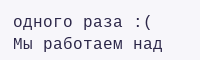одного раза :(
Мы работаем над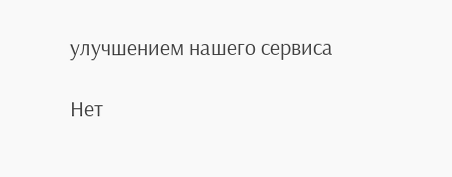улучшением нашего сервиса

Нет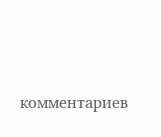комментариев